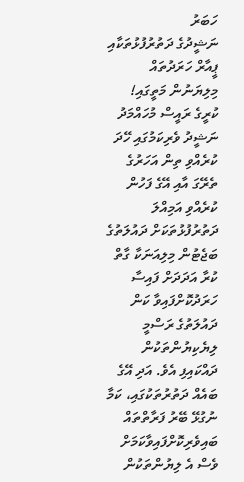ހަބަރު
ނަޝީދުގެ ދަތުރުފުޅުތަކާއި ޕީއާރް ހަރަދުތައް މިލިޔަނުން މަތީގައި!
ކުރީގެ ރައީސް މުހައްމަދު ނަޝީދު ވެރިކަމުގައި ހޭދަ ކުރެއްވި ތިން އަހަރުގެ ތެރޭގަ އާއި އޭގެ ފަހުން ކުރެއްވި އަމިއްލަ ދަތުރުފުޅުތަކަށް ދައުލަތުގެ ބަޖެޓުން މިލިއަނަކާ ގާތް ކުރާ އަދަދަށް ފައިސާ ހަރަދުކޮށްފައިވާ ކަން ދައުލަތުގެ ރަސްމީ ލިޔެކިޔުންތަކުން ދައްކައިފި އެވެ. އަދި އޭގެ ބައެއް ދަތުރުތަކުގައި، ކަމާ ނުގުޅޭ ބޭރު ފަރާތްތައް ބައިވެރިކޮށްފައިވާކަމަށް ވެސް އެ ލިޔުންތަކުން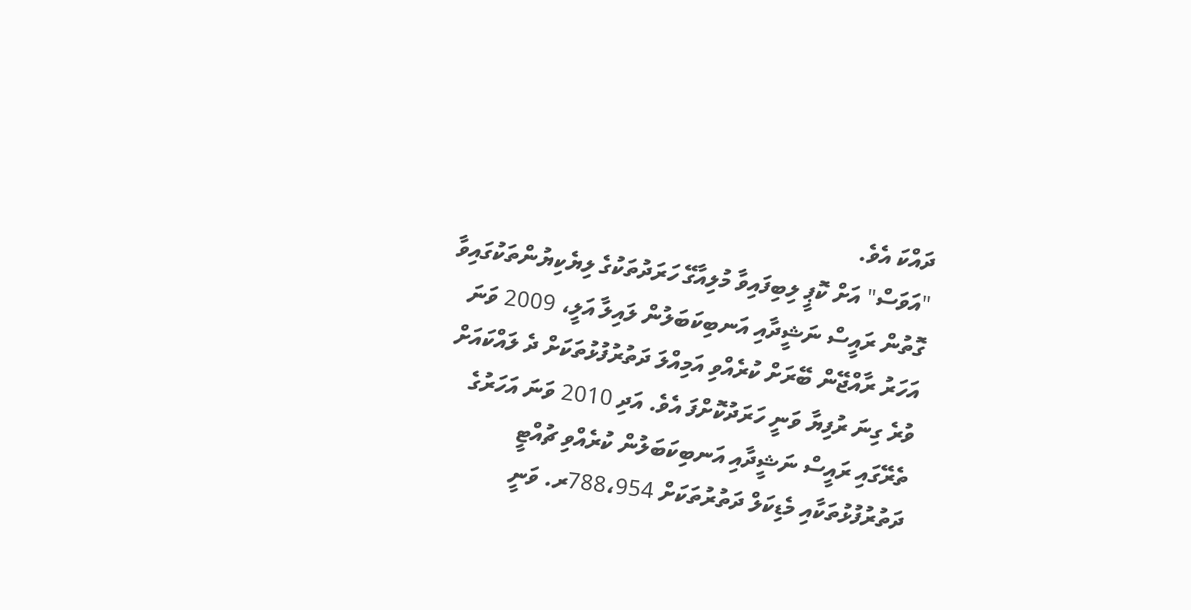ދައްކަ އެވެ.
"އަވަސް" އަށް ކޮޕީ ލިބިފައިވާ މުލިއާގޭ ހަރަދުތަކުގެ ލިޔެކިޔުންތަކުގައިވާ ގޮތުން ރައީސް ނަޝީދާއި އަނބިކަބަލުން ލައިލާ އަލީ، 2009 ވަނަ އަހަރު ރާއްޖޭން ބޭރަށް ކުރެއްވި އަމިއްލަ ދަތުރުފުޅުތަކަށް ދެ ލައްކައަށް ވުރެ ގިނަ ރުފިޔާ ވަނީ ހަރަދުކޮށްފަ އެވެ. އަދި 2010 ވަނަ އަހަރުގެ ތެރޭގައި ރައީސް ނަޝީދާއި އަނބިކަބަލުން ކުރެއްވި ޗުއްޓީ ދަތުރުފުޅުތަކާއި މެޑިކަލް ދަތުރުތަކަށް 788،954ރ. ވަނީ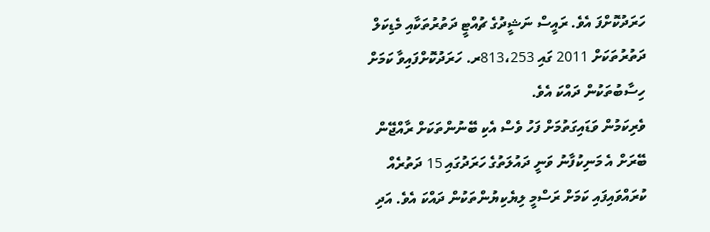ހަރަދުކޮށްފަ އެވެ. ރައީސް ނަޝީދުގެ ޗުއްޓީ ދަތުރުތަކާއި މެޑިކަލް ދަތުރުތަކަށް 2011 ގައި 813،253ރ. ހަރަދުކޮށްފައިވާ ކަމަށް ހިސާބުތަކުން ދައްކަ އެވެ.
ވެރިކަމުން ވަޑައިގަތުމަށް ފަހު ވެސް އެކި ބޭނުންތަކަށް ރާއްޖޭން ބޭރަށް އެ މަނިކުފާނު ވަނީ ދައުލަތުގެ ހަރަދުގައި 15 ދަތުރެއް ކުރައްވައިފައި ކަމަށް ރަސްމީ ލިޔެކިޔުންތަކުން ދައްކަ އެވެ. އަދި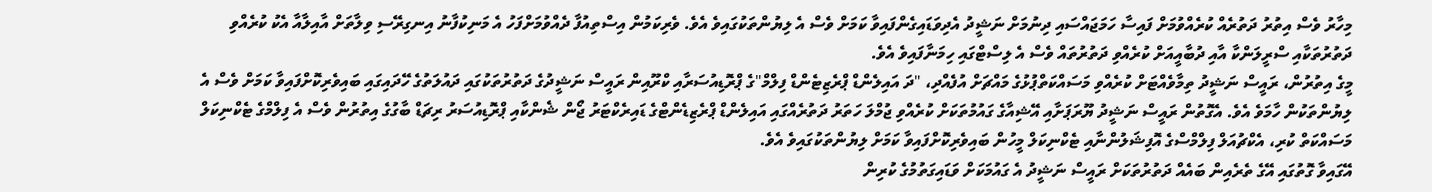މިހާރު ވެސް އިތުރު ދަތުރެއް ކުރެއްވުމަށް ފައިސާ ހަމަޖައްސައި ދިނުމަށް ނަޝީދު އެދިވަޑައިގެންފައިވާ ކަމަށް ވެސް އެ ލިޔުންތަކުގައިވެ އެވެ. ވެރިކަމުން އިސްތިއުފާ ދެއްވުމަށްފަހު އެ މަނިކުފާނު އިނގިރޭސި ވިލާތަށް އާއިލާއާ އެކު ކުރެއްވި ދަތުރުތަކާއި ސްރީލަންކާ އާއި ދުބާއީއަށް ކުރެއްވި ދަތުރުތައް ވެސް އެ ލިސްޓްގައި ހިމަނާފައިވެ އެވެ.
މީގެ އިތުރުން، ރައީސް ނަޝީދު ތިމާވެއްޓަށް ކުރެއްވި މަސައްކަތްޕުޅުގެ މައްޗަށް އުފެއްދި، "ދަ އައިލެންޑް ޕްރެޒިޓެންޑް ފިލްމް"ގެ ޕްރޮޑިއުސަރާއި ކްރޫއިން ރައީސް ނަޝީދުގެ ދަތުރުތަކުގައި ދައުލަތުގެ ހޭދައިގައި ބައިވެރިކޮށްފައިވާ ކަމަށް ވެސް އެ ލިޔުންތަކުން ހާމަވެ އެވެ. އެގޮތުން ރައީސް ނަޝީދު ޔޫރަޕަށާއި އޭޝިއާގެ ގައުމުތަކަށް ކުރެއްވި ޖުމްލަ ހަތަރު ދަތުރެއްގައި އައިލެންޑް ޕްރެޒިޑެންޓްގެ ޑައިރެކްޓަރު ޖޯން ޝެންކާއި ޕްރޮޑިއުސަރު ރިޗަޑް ބާގުގެ އިތުރުން ވެސް އެ ފިލްމްގެ ޓެކްނިކަލް މަސައްކަތް ކުރި، އެކްޗުއަލް ފިލްމްސްގެ އޮފިޝަލުންނާއި ޓެކްނިކަލް މީހުން ބައިވެރިކޮށްފައިވާ ކަމަށް ލިޔުންތަކުގައިވެ އެވެ.
އޭގައިވާ ގޮތުގައި އޭގެ ތެރެއިން ބައެއް ދަތުރުތަކަށް ރައީސް ނަޝީދު އެ ގައުމަކަށް ވަޑައިގަތުމުގެ ކުރިން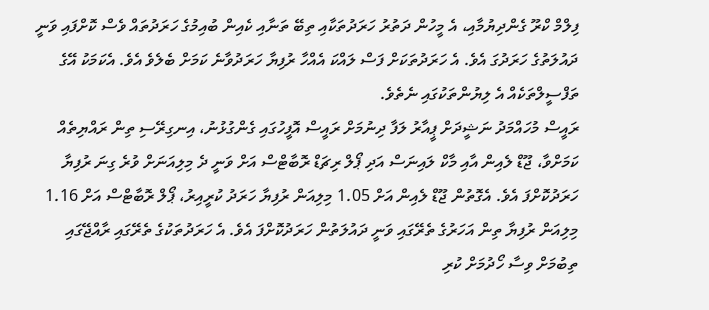ފިލްމް ކްރޫ ގެންދިޔުމާއި، އެ މީހުން ދަތުރު ހަރަދުތަކާއި ތިބޭ ތަނާއި ކެއިން ބުއިމުގެ ހަރަދުތައް ވެސް ކޮށްފައި ވަނީ ދައުލަތުގެ ހަރަދުގަ އެވެ. އެ ހަރަދުތަކަށް ފަސް ލައްކަ އެއްހާ ރުފިޔާ ހަރަދުވާނެ ކަމަށް ބެލެވެ އެވެ. އެކަމަކު އޭގެ ތަފްސީލްތަކެއް އެ ލިޔުންތަކުގައި ނެތެވެ.
ރައީސް މުހައްމަދު ނަޝީދަށް ޕީއާރު ލަފާ ދިނުމަށް ރައީސް އޮފީހުގައި ގެންގުޅުނު، އިނގިރޭސި ތިން ރައްޔިތެއް ކަމަށްވާ، ޖޫޑް ލެއިން އާއި މާކް ލައިނަސް އަދި ޕޯލް ރިޗަޑް ރޮބާޓްސް އަށް ވަނީ ދެ މިލިއަނަށް ވުރެ ގިނަ ރުފިޔާ ހަރަދުކޮށްފަ އެވެ. އެގޮތުން ޖޫޑް ލެއިން އަށް 1.05 މިލިއަން ރުފިޔާ ހަރަދު ކުރީއިރު، ޕޯލް ރޮބާޓްސް އަށް 1.16 މިލިއަން ރުފިޔާ ތިން އަހަރުގެ ތެރޭގައި ވަނީ ދައުލަތުން ހަރަދުކޮށްފަ އެވެ. އެ ހަރަދުތަކުގެ ތެރޭގައި ރާއްޖޭގައި ތިބުމަށް ވިސާ ހޯދުމަށް ކުރި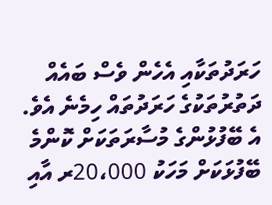ހަރަދުތަކާއި އެހެން ވެސް ބައެއް ދަތުރުތަކުގެ ހަރަދުތައް ހިމެނެ އެވެ. އެ ބޭފުޅުންގެ މުސާރަތަކަށް ކޮންމެ ބޭފުޅަކަށް މަހަކު 20،000ރ އާއި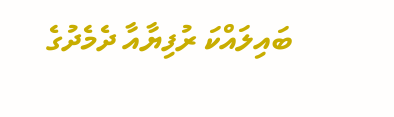ބައިލައްކަ ރުފިޔާއާ ދެމެދުގެ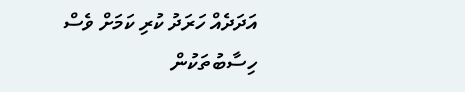އަދަދެއް ހަރަދު ކުރި ކަމަށް ވެސް ހިސާބުތަކުން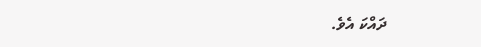ދައްކަ އެވެ.